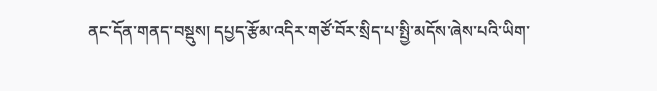ནང་དོན་གནད་བསྡུས། དཔྱད་རྩོམ་འདིར་གཙོ་བོར་སྲིད་པ་སྤྱི་མདོས་ཞེས་པའི་ཡིག་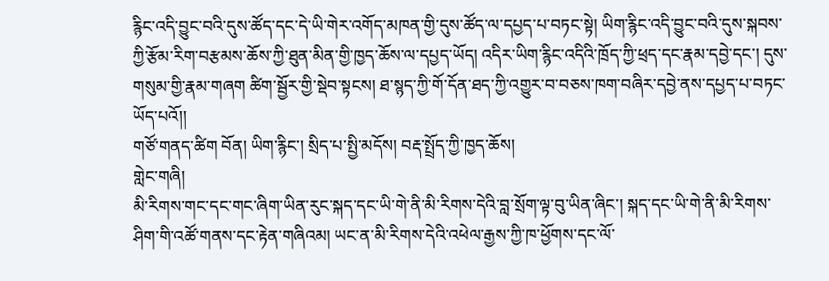རྙིང་འདི་བྱུང་བའི་དུས་ཚོད་དང་དེ་ཡི་གེར་འགོད་མཁན་གྱི་དུས་ཚོད་ལ་དཔྱད་པ་བཏང་སྟེ། ཡིག་རྙིང་འདི་བྱུང་བའི་དུས་སྐབས་ཀྱི་རྩོམ་རིག་བརྩམས་ཆོས་ཀྱི་ཐུན་མིན་གྱི་ཁྱད་ཆོས་ལ་དཔྱད་ཡོད། འདིར་ཡིག་རྙིང་འདིའི་ཁྲོད་ཀྱི་ཕྲད་དང་རྣམ་དབྱེ་དང་། དུས་གསུམ་གྱི་རྣམ་གཞག ཚིག་སྦྱོར་གྱི་སྡེབ་སྟངས། ཐ་སྙད་ཀྱི་གོ་དོན་ཐད་ཀྱི་འགྱུར་བ་བཅས་ཁག་བཞིར་དབྱེ་ནས་དཔྱད་པ་བཏང་ཡོད་པའོ།།
གཙོ་གནད་ཚིག བོན། ཡིག་རྙིང་། སྲིད་པ་སྤྱི་མདོས། བརྡ་སྤྲོད་ཀྱི་ཁྱད་ཆོས།
གླེང་གཞི།
མི་རིགས་གང་དང་གང་ཞིག་ཡིན་རུང་སྐད་དང་ཡི་གེ་ནི་མི་རིགས་དེའི་བླ་སྲོག་ལྟ་བུ་ཡིན་ཞིང་། སྐད་དང་ཡི་གེ་ནི་མི་རིགས་ཤིག་གི་འཚོ་གནས་དང་རྟེན་གཞིའམ། ཡང་ན་མི་རིགས་དེའི་འཕེལ་རྒྱས་ཀྱི་ཁ་ཕྱོགས་དང་ལོ་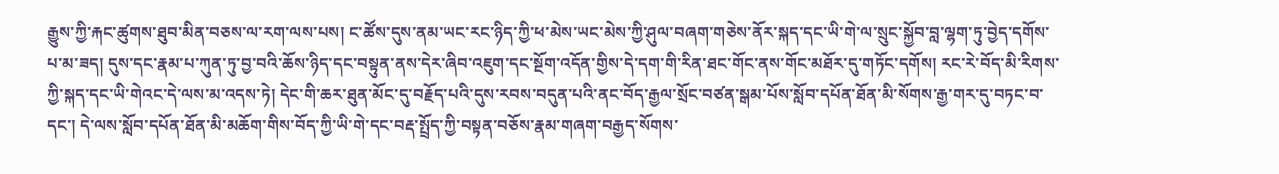རྒྱུས་ཀྱི་རྐང་ཚུགས་ཐུབ་མིན་བཅས་ལ་རག་ལས་པས། ང་ཚོས་དུས་ནམ་ཡང་རང་ཉིད་ཀྱི་ཕ་མེས་ཡང་མེས་ཀྱི་ཤུལ་བཞག་གཅེས་ནོར་སྐད་དང་ཡི་གེ་ལ་སྲུང་སྐྱོབ་བླ་ལྷག་ཏུ་བྱེད་དགོས་པ་མ་ཟད། དུས་དང་རྣམ་པ་ཀུན་ཏུ་བྱ་བའི་ཆོས་ཉིད་དང་བསྟུན་ནས་དེར་ཞིབ་འཇུག་དང་སྔོག་འདོན་གྱིས་དེ་དག་གི་རིན་ཐང་གོང་ནས་གོང་མཐོར་དུ་གཏོང་དགོས། རང་རེ་བོད་མི་རིགས་ཀྱི་སྐད་དང་ཡི་གེའང་དེ་ལས་མ་འདས་ཏེ། དེང་གི་ཆར་ཐུན་མོང་དུ་བརྗོད་པའི་དུས་རབས་བདུན་པའི་ནང་བོད་རྒྱལ་སྲོང་བཙན་སྒམ་པོས་སློབ་དཔོན་ཐོན་མི་སོགས་རྒྱ་གར་དུ་བཏང་བ་དང་། དེ་ལས་སློབ་དཔོན་ཐོན་མི་མཆོག་གིས་བོད་ཀྱི་ཡི་གེ་དང་བརྡ་སྤྲོད་ཀྱི་བསྟན་བཅོས་རྣམ་གཞག་བརྒྱད་སོགས་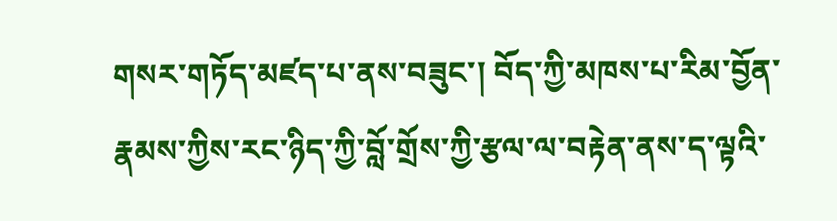གསར་གཏོད་མཛད་པ་ནས་བཟུང་། བོད་ཀྱི་མཁས་པ་རིམ་བྱོན་རྣམས་ཀྱིས་རང་ཉིད་ཀྱི་བློ་གྲོས་ཀྱི་རྩལ་ལ་བརྟེན་ནས་ད་ལྟའི་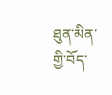ཐུན་མིན་གྱི་བོད་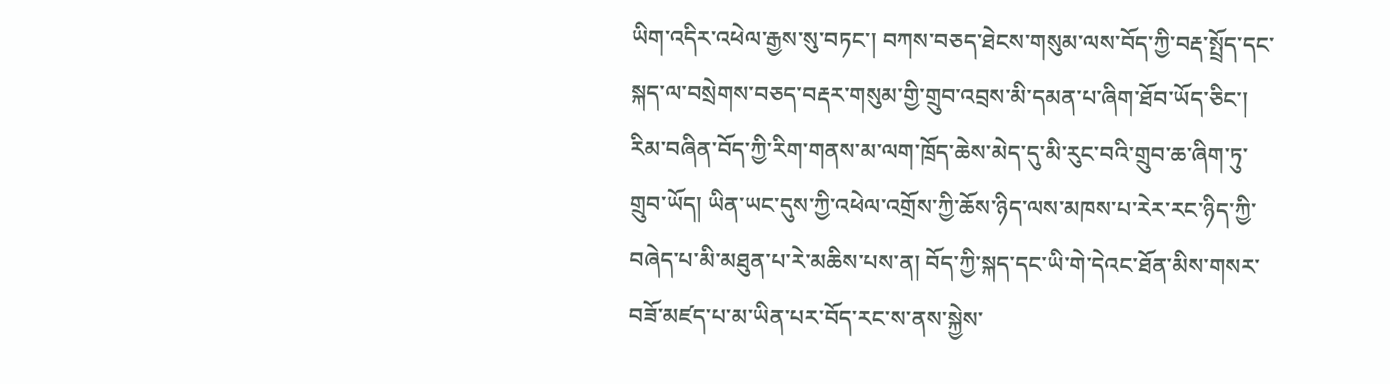ཡིག་འདིར་འཕེལ་རྒྱས་སུ་བཏང་། བཀས་བཅད་ཐེངས་གསུམ་ལས་བོད་ཀྱི་བརྡ་སྤྲོད་དང་སྐད་ལ་བསྲེགས་བཅད་བརྡར་གསུམ་གྱི་གྲུབ་འབྲས་མི་དམན་པ་ཞིག་ཐོབ་ཡོད་ཅིང་། རིམ་བཞིན་བོད་ཀྱི་རིག་གནས་མ་ལག་ཁྲོད་ཆེས་མེད་དུ་མི་རུང་བའི་གྲུབ་ཆ་ཞིག་ཏུ་གྲུབ་ཡོད། ཡིན་ཡང་དུས་ཀྱི་འཕེལ་འགྲོས་ཀྱི་ཆོས་ཉིད་ལས་མཁས་པ་རེར་རང་ཉིད་ཀྱི་བཞེད་པ་མི་མཐུན་པ་རེ་མཆིས་པས་ན། བོད་ཀྱི་སྐད་དང་ཡི་གེ་དེའང་ཐོན་མིས་གསར་བཟོ་མཛད་པ་མ་ཡིན་པར་བོད་རང་ས་ནས་སྐྱེས་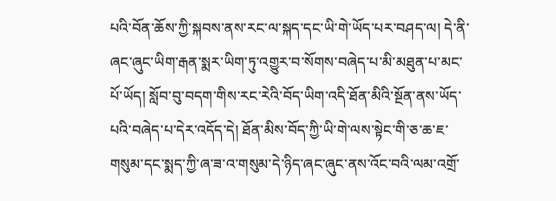པའི་བོན་ཆོས་ཀྱི་སྐབས་ནས་རང་ལ་སྐད་དང་ཡི་གེ་ཡོད་པར་བཤད་ལ། དེ་ནི་ཞང་ཞུང་ཡིག་རྒན་སྨར་ཡིག་ཏུ་འགྱུར་བ་སོགས་བཞེད་པ་མི་མཐུན་པ་མང་པོ་ཡོད། སློབ་བུ་བདག་གིས་རང་རེའི་བོད་ཡིག་འདི་ཐོན་མིའི་སྔོན་ནས་ཡོད་པའི་བཞེད་པ་དེར་འདོད་དེ། ཐོན་མིས་བོད་ཀྱི་ཡི་གེ་ལས་སྟེང་གི་ཅ་ཆ་ཇ་གསུམ་དང་སྨད་ཀྱི་ཞ་ཟ་འ་གསུམ་དེ་ཉིད་ཞང་ཞུང་ནས་འོང་བའི་ལམ་འགྲོ་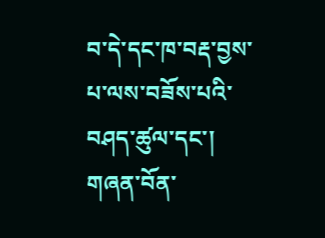བ་དེ་དང་ཁ་བརྡ་བྱས་པ་ལས་བཟོས་པའི་བཤད་ཚུལ་དང་། གཞན་བོན་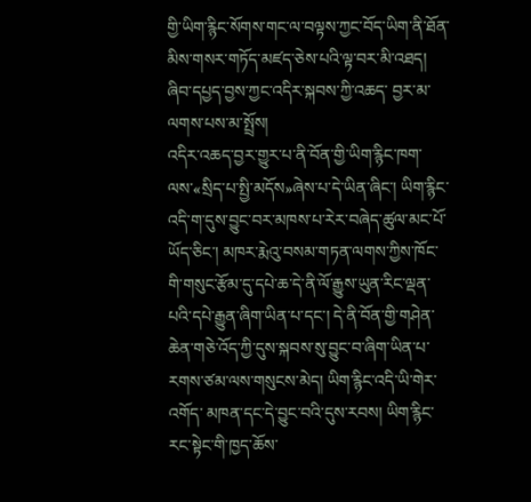གྱི་ཡིག་རྙིང་སོགས་གང་ལ་བལྟས་ཀྱང་བོད་ཡིག་ནི་ཐོན་མིས་གསར་གཏོད་མཛད་ཅེས་པའི་ལྟ་བར་མི་འཐད། ཞིབ་དཔྱད་བྱས་ཀྱང་འདིར་སྐབས་ཀྱི་འཆད་ བྱར་མ་ལགས་པས་མ་སྤྲོས།
འདིར་འཆད་བྱར་གྱུར་པ་ནི་བོན་གྱི་ཡིག་རྙིང་ཁག་ལས་«སྲིད་པ་སྤྱི་མདོས»ཞེས་པ་དེ་ཡིན་ཞིང་། ཡིག་རྙིང་འདི་ག་དུས་བྱུང་བར་མཁས་པ་རེར་བཞེད་ཚུལ་མང་པོ་ཡོད་ཅིང་། མཁར་རྨེའུ་བསམ་གཏན་ལགས་ཀྱིས་ཁོང་གི་གསུང་རྩོམ་དུ་དཔེ་ཆ་དེ་ནི་ལོ་རྒྱུས་ཡུན་རིང་ལྡན་པའི་དཔེ་རྒྱུན་ཞིག་ཡིན་པ་དང་། དེ་ནི་བོན་གྱི་གཤེན་ཆེན་གཅེ་འོད་ཀྱི་དུས་སྐབས་སུ་བྱུང་བ་ཞིག་ཡིན་པ་རགས་ཙམ་ལས་གསུངས་མེད། ཡིག་རྙིང་འདི་ཡི་གེར་འགོད་ མཁན་དང་དེ་བྱུང་བའི་དུས་རབས། ཡིག་རྙིང་རང་སྟེང་གི་ཁྱད་ཆོས་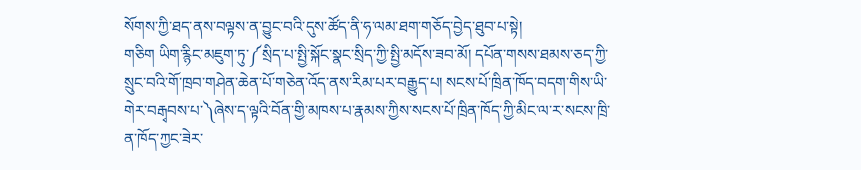སོགས་ཀྱི་ཐད་ནས་བལྟས་ན་བྱུང་བའི་དུས་ཚོད་ནི་ཧ་ལམ་ཐག་གཅོད་བྱེད་ཐུབ་པ་སྟེ།
གཅིག ཡིག་རྙིང་མཇུག་ཏུ་༼སྲིད་པ་སྤྱི་སྐོང་སྣང་སྲིད་ཀྱི་སྤྱི་མདོས་ཟབ་མོ། དཔོན་གསས་ཐམས་ཅད་ཀྱི་སྲུང་བའི་གོ་ཁྲབ་གཤེན་ཆེན་པོ་གཅེན་འོད་ནས་རིམ་པར་བརྒྱུད་པ། སངས་པོ་ཁྲིན་ཁོད་བདག་གིས་ཡི་གེར་བརྒྭབས་པ་༽ཞེས་ད་ལྟའི་བོན་གྱི་མཁས་པ་རྣམས་ཀྱིས་སངས་པོ་ཁྲིན་ཁོད་ཀྱི་མིང་ལ་ར་སངས་ཁྲི་ན་ཁོད་ཀྱང་ཟེར་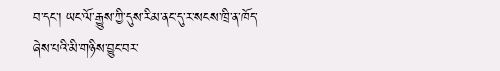བ་དང་། ཡང་ལོ་རྒྱུས་ཀྱི་དུས་རིམ་ནང་དུ་ར་སངས་ཁྲི་ན་ཁོད་ཞེས་པའི་མི་གཉིས་བྱུང་བར་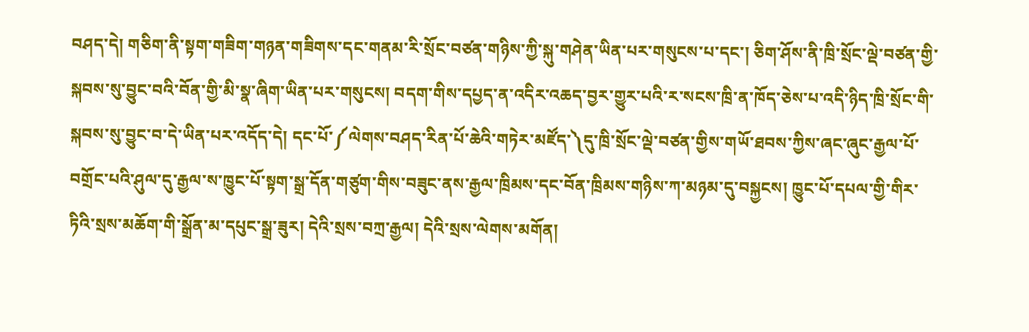བཤད་དེ། གཅིག་ནི་སྟག་གཟིག་གཉན་གཟིགས་དང་གནམ་རི་སྲོང་བཙན་གཉིས་ཀྱི་སྐུ་གཤེན་ཡིན་པར་གསུངས་པ་དང་། ཅིག་ཤོས་ནི་ཁྲི་སྲོང་ལྡེ་བཙན་གྱི་སྐབས་སུ་བྱུང་བའི་བོན་གྱི་མི་སྣ་ཞིག་ཡིན་པར་གསུངས། བདག་གིས་དཔྱད་ན་འདིར་འཆད་བྱར་གྱུར་པའི་ར་སངས་ཁྲི་ན་ཁོད་ཅེས་པ་འདི་ཉིད་ཁྲི་སྲོང་གི་སྐབས་སུ་བྱུང་བ་དེ་ཡིན་པར་འདོད་དེ། དང་པོ་༼ལེགས་བཤད་རིན་པོ་ཆེའི་གཏེར་མཛོད་༽དུ་ཁྲི་སྲོང་ལྡེ་བཙན་གྱིས་གཡོ་ཐབས་ཀྱིས་ཞང་ཞུང་རྒྱལ་པོ་བགྲོང་པའི་ཤུལ་དུ་རྒྱལ་ས་ཁྱུང་པོ་སྟག་སྒྲ་དོན་གཙུག་གིས་བཟུང་ནས་རྒྱལ་ཁྲིམས་དང་བོན་ཁྲིམས་གཉིས་ཀ་མཉམ་དུ་བསྐྱངས། ཁྱུང་པོ་དཔལ་གྱི་གིར་ཏིའི་སྲས་མཆོག་གི་སྒྲོན་མ་དཔུང་སྒྲ་ཟུར། དེའི་སྲས་བཀྲ་རྒྱལ། དེའི་སྲས་ལེགས་མགོན།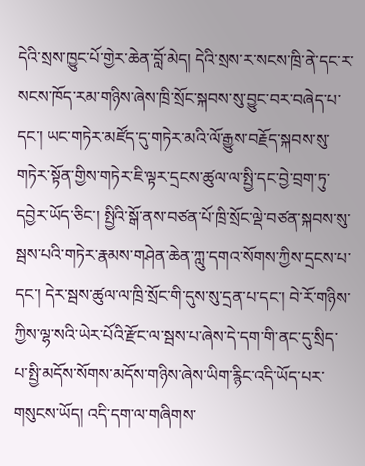དེའི་སྲས་ཁྱུང་པོ་གྱེར་ཆེན་བློ་མེད། དེའི་སྲས་ར་སངས་ཁྲི་ནེ་དང་ར་སངས་ཁོད་རམ་གཉིས་ཞེས་ཁྲི་སྲོང་སྐབས་སུ་བྱུང་བར་བཞེད་པ་དང་། ཡང་གཏེར་མཛོད་དུ་གཏེར་མའི་ལོ་རྒྱུས་བརྗོད་སྐབས་སུ་གཏེར་སྟོན་གྱིས་གཏེར་ཇི་ལྟར་དྲངས་ཚུལ་ལ་སྤྱི་དང་བྱེ་བྲག་ཏུ་དབྱེར་ཡོད་ཅིང་། སྤྱིའི་སྒོ་ནས་བཙན་པོ་ཁྲི་སྲོང་ལྡེ་བཙན་སྐབས་སུ་སྦས་པའི་གཏེར་རྣམས་གཤེན་ཆེན་ཀླུ་དགའ་སོགས་ཀྱིས་དྲངས་པ་དང་། དེར་སྦས་ཚུལ་ལ་ཁྲི་སྲོང་གི་དུས་སུ་དྲན་པ་དང་། བེ་རོ་གཉིས་ཀྱིས་ལྷ་སའི་ཡེར་པོའི་རྫོང་ལ་སྦས་པ་ཞེས་དེ་དག་གི་ནང་དུ་སྲིད་པ་སྤྱི་མདོས་སོགས་མདོས་གཉིས་ཞེས་ཡིག་རྙིང་འདི་ཡོད་པར་གསུངས་ཡོད། འདི་དག་ལ་གཞིགས་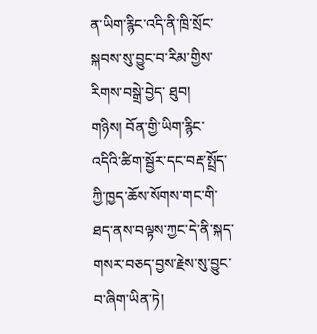ན་ཡིག་རྙིང་འདི་ནི་ཁྲི་སྲོང་སྐབས་སུ་བྱུང་བ་རིམ་གྱིས་རིགས་བསྒྲེ་བྱེད་ ཐུབ།
གཉིས། བོན་གྱི་ཡིག་རྙིང་འདིའི་ཚིག་སྦྱོར་དང་བརྡ་སྤྲོད་ཀྱི་ཁྱད་ཆོས་སོགས་གང་གི་ཐད་ནས་བལྟས་ཀྱང་དེ་ནི་སྐད་གསར་བཅད་བྱས་རྗེས་སུ་བྱུང་བ་ཞིག་ཡིན་ཏེ།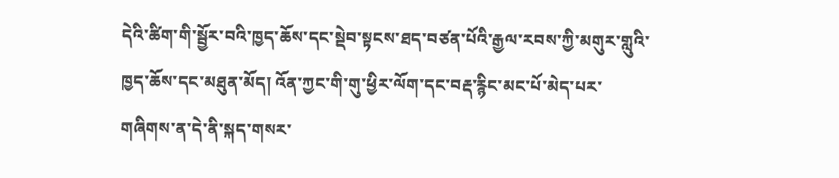དེའི་ཚིག་གི་སྦྱོར་བའི་ཁྱད་ཆོས་དང་སྡེབ་སྟངས་ཐད་བཙན་པོའི་རྒྱལ་རབས་ཀྱི་མགུར་གླུའི་ཁྱད་ཆོས་དང་མཐུན་མོད། འོན་ཀྱང་གི་གུ་ཕྱིར་ལོག་དང་བརྡ་རྙིང་མང་པོ་མེད་པར་གཞིགས་ན་དེ་ནི་སྐད་གསར་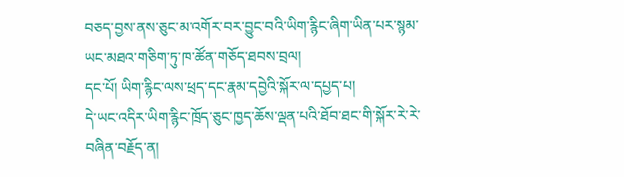བཅད་བྱས་ནས་ཅུང་མ་འགོར་བར་བྱུང་བའི་ཡིག་རྙིང་ཞིག་ཡིན་པར་སྙམ་ཡང་མཐའ་གཅིག་ཏུ་ཁ་ཚོན་གཅོད་ཐབས་བྲལ།
དང་པོ། ཡིག་རྙིང་ལས་ཕྲད་དང་རྣམ་དབྱེའི་སྐོར་ལ་དཔྱད་པ།
དེ་ཡང་འདིར་ཡིག་རྙིང་ཁྲོད་ཅུང་ཁྱད་ཆོས་ལྡན་པའི་ཐོབ་ཐང་གི་སྐོར་རེ་རེ་བཞིན་བརྗོད་ན།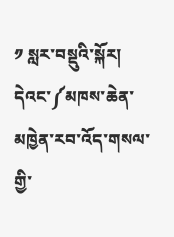༡ སླར་བསྡུའི་སྐོར།
དེའང་༼མཁས་ཆེན་མཁྱེན་རབ་འོད་གསལ་གྱི་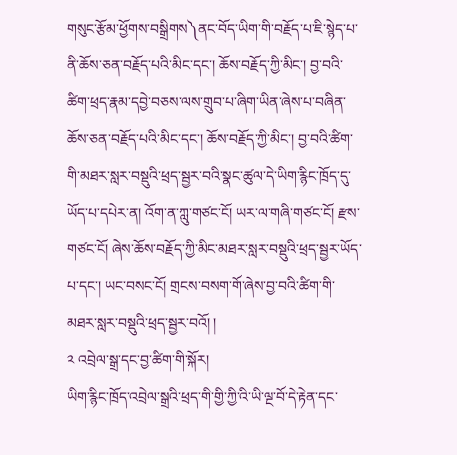གསུང་རྩོམ་ཕྱོགས་བསྒྲིགས༽ནང་བོད་ཡིག་གི་བརྗོད་པ་ཇི་སྙེད་པ་ནི་ཆོས་ཅན་བརྗོད་པའི་མིང་དང་། ཆོས་བརྗོད་ཀྱི་མིང་། བྱ་བའི་ཚིག་ཕྲད་རྣམ་དབྱེ་བཅས་ལས་གྲུབ་པ་ཞིག་ཡིན་ཞེས་པ་བཞིན་ཆོས་ཅན་བརྗོད་པའི་མིང་དང་། ཆོས་བརྗོད་ཀྱི་མིང་། བྱ་བའི་ཚིག་གི་མཐར་སླར་བསྡུའི་ཕྲད་སྦྱར་བའི་སྣང་ཚུལ་དེ་ཡིག་རྙིང་ཁྲོད་དུ་ཡོད་པ་དཔེར་ན། འོག་ན་ཀླུ་གཙང་ངོ། ཡར་ལ་གཞི་གཙང་ངོ། རྫས་གཙང་ངོ། ཞེས་ཆོས་བརྗོད་ཀྱི་མིང་མཐར་སླར་བསྡུའི་ཕྲད་སྦྱར་ཡོད་པ་དང་། ཡང་བསང་ངོ། གྲངས་བསག་གོ་ཞེས་བྱ་བའི་ཚིག་གི་མཐར་སླར་བསྡུའི་ཕྲད་སྦྱར་བའོ། །
༢ འབྲེལ་སྒྲ་དང་བྱ་ཚིག་གི་སྐོར།
ཡིག་རྙིང་ཁྲོད་འབྲེལ་སྒྲའི་ཕྲད་གི་གྱི་ཀྱི་འི་ཡི་ལྔ་བོ་དེ་རྟེན་དང་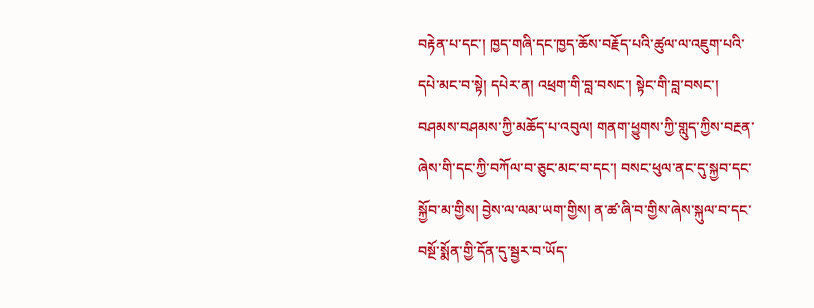བརྟེན་པ་དང་། ཁྱད་གཞི་དང་ཁྱད་ཆོས་བརྗོད་པའི་ཚུལ་ལ་འཇུག་པའི་དཔེ་མང་བ་སྟེ། དཔེར་ན། འཕྲག་གི་བླ་བསང་། སྟེང་གི་བླ་བསང་། བཤམས་བཤམས་ཀྱི་མཆོད་པ་འབུལ། གནག་ཕྱུགས་ཀྱི་གླུད་ཀྱིས་བརྔན་ཞེས་གི་དང་ཀྱི་བཀོལ་བ་ཅུང་མང་བ་དང་། བསང་ཕུལ་ནང་དུ་སྐྱབ་དང་སྐྱོབ་མ་གྱིས། བྱེས་ལ་ལམ་ཡག་གྱིས། ན་ཚ་ཞི་བ་གྱིས་ཞེས་སྐུལ་བ་དང་བསྔོ་སྨོན་གྱི་དོན་དུ་སྦྱར་བ་ཡོད་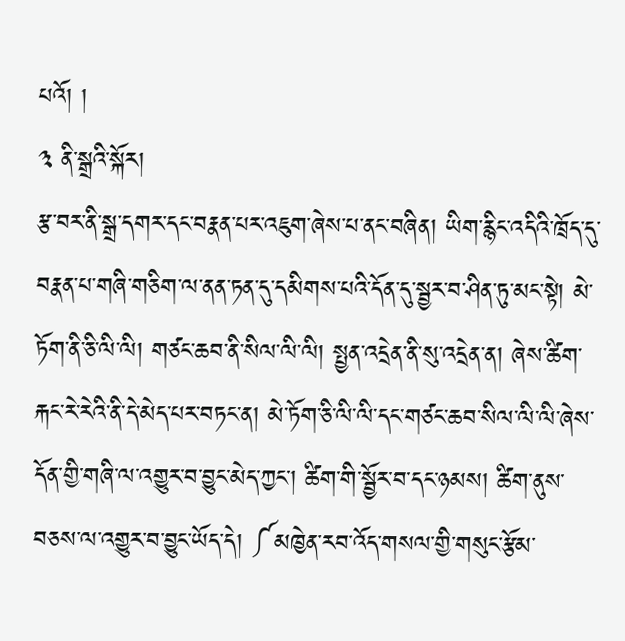པའོ། །
༣ ནི་སྒྲའི་སྐོར།
རྩ་བར་ནི་སྒྲ་དགར་དང་བརྣན་པར་འཇུག་ཞེས་པ་ནང་བཞིན། ཡིག་རྙིང་འདིའི་ཁྲོད་དུ་བརྣན་པ་གཞི་གཅིག་ལ་ནན་ཏན་དུ་དམིགས་པའི་དོན་དུ་སྦྱར་བ་ཤིན་ཏུ་མང་སྟེ། མེ་ཏོག་ནི་ཅི་ལི་ལི། གཙང་ཆབ་ནི་སིལ་ལི་ལི། སྤྱན་འདྲེན་ནི་སུ་འདྲེན་ན། ཞེས་ཚིག་རྐང་རེ་རེའི་ནི་དེ་མེད་པར་བཏང་ན། མེ་ཏོག་ཅི་ལི་ལི་དང་གཙང་ཆབ་སིལ་ལི་ལི་ཞེས་དོན་གྱི་གཞི་ལ་འགྱུར་བ་བྱུང་མེད་ཀྱང་། ཚིག་གི་སྦྱོར་བ་དང་ཉམས། ཚིག་ནུས་བཅས་ལ་འགྱུར་བ་བྱུང་ཡོད་དེ། ༼མཁྱེན་རབ་འོད་གསལ་གྱི་གསུང་རྩོམ་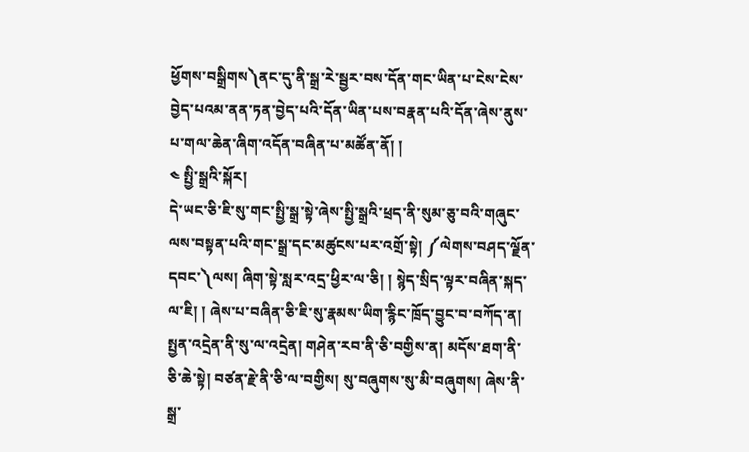ཕྱོགས་བསྒྲིགས༽ནང་དུ་ནི་སྒྲ་རེ་སྦྱར་བས་དོན་གང་ཡིན་པ་ངེས་ངེས་བྱེད་པའམ་ནན་ཏན་བྱེད་པའི་དོན་ཡིན་པས་བརྣན་པའི་དོན་ཞེས་ནུས་པ་གལ་ཆེན་ཞིག་འདོན་བཞིན་པ་མཚོན་ནོ། །
༤ སྤྱི་སྒྲའི་སྐོར།
དེ་ཡང་ཅི་ཇི་སུ་གང་སྤྱི་སྒྲ་སྟེ་ཞེས་སྤྱི་སྒྲའི་ཕྲད་ནི་སུམ་ཅུ་བའི་གཞུང་ལས་བསྟན་པའི་གང་སྒྲ་དང་མཚུངས་པར་འགྲོ་སྟེ། ༼ལེགས་བཤད་ལྗོན་དབང་༽ལས། ཞིག་སྟེ་སླར་འདྲ་ཕྱིར་ལ་ཅི། ། སྙེད་སྲིད་ལྟར་བཞིན་སྐད་ལ་ཇི། ། ཞེས་པ་བཞིན་ཅི་ཇི་སུ་རྣམས་ཡིག་རྙིང་ཁྲོད་བྱུང་བ་བཀོད་ན། སྤྱན་འདྲེན་ནི་སུ་ལ་འདྲེན། གཤེན་རབ་ནི་ཅི་བགྱིས་ན། མདོས་ཐག་ནི་ཅི་ཆེ་སྟེ། བཙན་རྗེ་ནི་ཅི་ལ་བགྱིས། སུ་བཞུགས་སུ་མི་བཞུགས། ཞེས་ནི་སྒྲ་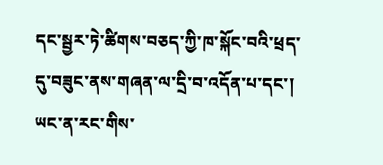དང་སྦྱར་ཏེ་ཚིགས་བཅད་ཀྱི་ཁ་སྐོང་བའི་ཕྲད་དུ་བཟུང་ནས་གཞན་ལ་དྲི་བ་འདོན་པ་དང་། ཡང་ན་རང་གིས་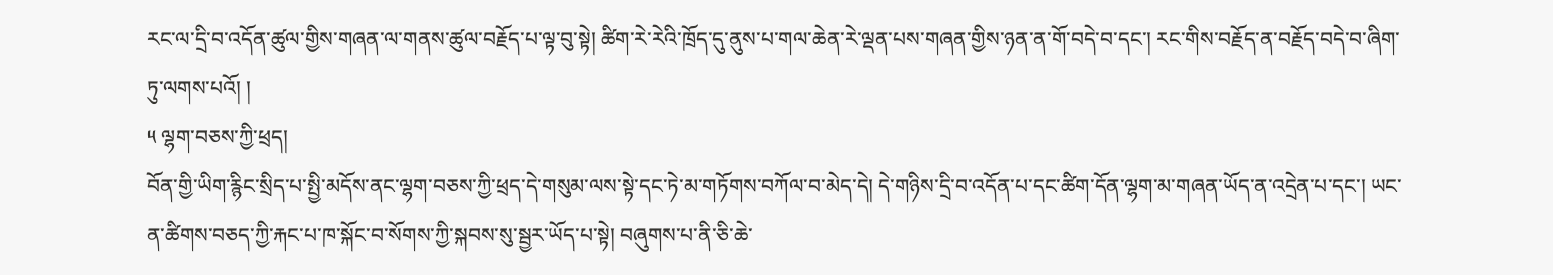རང་ལ་དྲི་བ་འདོན་ཚུལ་གྱིས་གཞན་ལ་གནས་ཚུལ་བརྗོད་པ་ལྟ་བུ་སྟེ། ཚིག་རེ་རེའི་ཁྲོད་དུ་ནུས་པ་གལ་ཆེན་རེ་ལྡན་པས་གཞན་གྱིས་ཉན་ན་གོ་བདེ་བ་དང་། རང་གིས་བརྗོད་ན་བརྗོད་བདེ་བ་ཞིག་ཏུ་ལགས་པའོ། །
༥ ལྷག་བཅས་ཀྱི་ཕྲད།
བོན་གྱི་ཡིག་རྙིང་སྲིད་པ་སྤྱི་མདོས་ནང་ལྷག་བཅས་ཀྱི་ཕྲད་དེ་གསུམ་ལས་སྟེ་དང་ཏེ་མ་གཏོགས་བཀོལ་བ་མེད་དེ། དེ་གཉིས་དྲི་བ་འདོན་པ་དང་ཚིག་དོན་ལྷག་མ་གཞན་ཡོད་ན་འདྲེན་པ་དང་། ཡང་ན་ཚིགས་བཅད་ཀྱི་རྐང་པ་ཁ་སྐོང་བ་སོགས་ཀྱི་སྐབས་སུ་སྦྱར་ཡོད་པ་སྟེ། བཞུགས་པ་ནི་ཅི་ཆེ་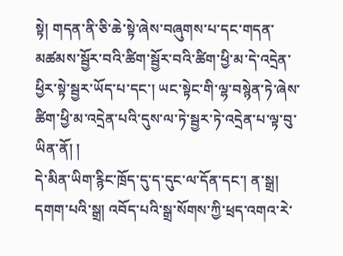སྟེ། གདན་ནི་ཅི་ཆེ་སྟེ་ཞེས་བཞུགས་པ་དང་གདན་མཚམས་སྦྱོར་བའི་ཚིག་སྦྱོར་བའི་ཚིག་ཕྱི་མ་དེ་འདྲེན་ཕྱིར་སྟེ་སྦྱར་ཡོད་པ་དང་། ཡང་སྟེང་གི་ལྷ་བསྙེན་ཏེ་ཞེས་ཚིག་ཕྱི་མ་འདྲེན་པའི་དུས་ལ་ཏེ་སྦྱར་ཏེ་འདྲེན་པ་ལྟ་བུ་ཡིན་ནོ། །
དེ་མིན་ཡིག་རྙིང་ཁྲོད་དུ་ད་དུང་ལ་དོན་དང་། ན་སྒྲ། དགག་པའི་སྒྲ། འབོད་པའི་སྒྲ་སོགས་ཀྱི་ཕྲད་འགའ་རེ་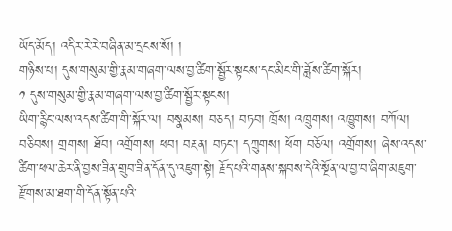ཡོད་མོད། འདིར་རེ་རེ་བཞིན་མ་དྲངས་སོ། །
གཉིས་པ། དུས་གསུམ་གྱི་རྣམ་གཞག་ལས་བྱ་ཚིག་སྦྱོར་སྟངས་དང་མིང་གི་ཟློས་ཚིག་སྐོར།
༡ དུས་གསུམ་གྱི་རྣམ་གཞག་ལས་བྱ་ཚིག་སྦྱོར་སྟངས།
ཡིག་རྙིང་ལས་འདས་ཚིག་གི་སྐོར་ལ། བསྣམས། བཅད། བཏབ། ཁྲོས། འཁྲུགས། འཁྱུགས། བཀོལ། བཅིབས། གྲགས། ཐོབ། འགྲོགས། ཕབ། བརྔན། བཏང་། དཀྲུགས། ཕོག བཅོལ། འགྲོགས། ཞེས་འདས་ཚིག་ཕལ་ཆེར་ནི་བྱས་ཟིན་གྲུབ་ཟིན་དོན་དུ་འཇུག་སྟེ། རྗོད་པའི་གནས་སྐབས་དེའི་སྔོན་ལ་བྱ་བ་ཞིག་མཇུག་རྫོགས་མ་ཐག་གི་དོན་སྟོན་པའི་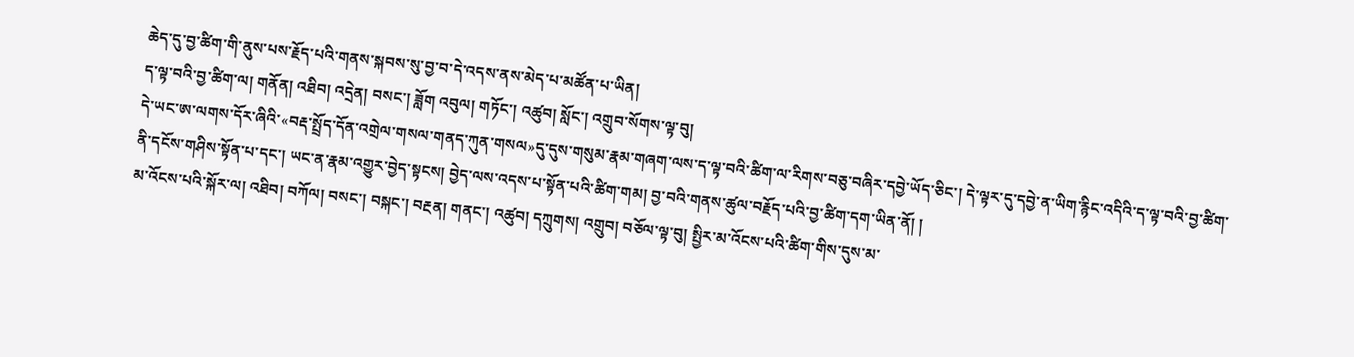ཆེད་དུ་བྱ་ཚིག་གི་ནུས་པས་རྗོད་པའི་གནས་སྐབས་སུ་བྱ་བ་དེ་འདས་ནས་མེད་པ་མཚོན་པ་ཡིན།
ད་ལྟ་བའི་བྱ་ཚིག་ལ། གནོན། འཐིབ། འདྲེན། བསང་། ཟློག འབུལ། གཏོང་། འཚུབ། སློང་། འགྲུབ་སོགས་ལྟ་བུ།
དེ་ཡང་ཨ་ལགས་དོར་ཞིའི་«བརྡ་སྤྲོད་དོན་འགྲེལ་གསལ་གནད་ཀུན་གསལ»དུ་དུས་གསུམ་རྣམ་གཞག་ལས་ད་ལྟ་བའི་ཚིག་ལ་རིགས་བཅུ་བཞིར་དབྱེ་ཡོད་ཅིང་། དེ་ལྟར་དུ་དབྱེ་ན་ཡིག་རྙིང་འདིའི་ད་ལྟ་བའི་བྱ་ཚིག་ནི་དངོས་གཤིས་སྟོན་པ་དང་། ཡང་ན་རྣམ་འགྱུར་བྱེད་སྟངས། བྱེད་ལས་འདས་པ་སྟོན་པའི་ཚིག་གམ། བྱ་བའི་གནས་ཚུལ་བརྗོད་པའི་བྱ་ཚིག་དག་ཡིན་ནོ། །
མ་འོངས་པའི་སྐོར་ལ། འཐིབ། བཀོལ། བསང་། བསྐང་། བརྔན། གནང་། འཚུབ། དཀྲུགས། འགྲུབ། བཅོལ་ལྟ་བུ། སྤྱིར་མ་འོངས་པའི་ཚིག་གིས་དུས་མ་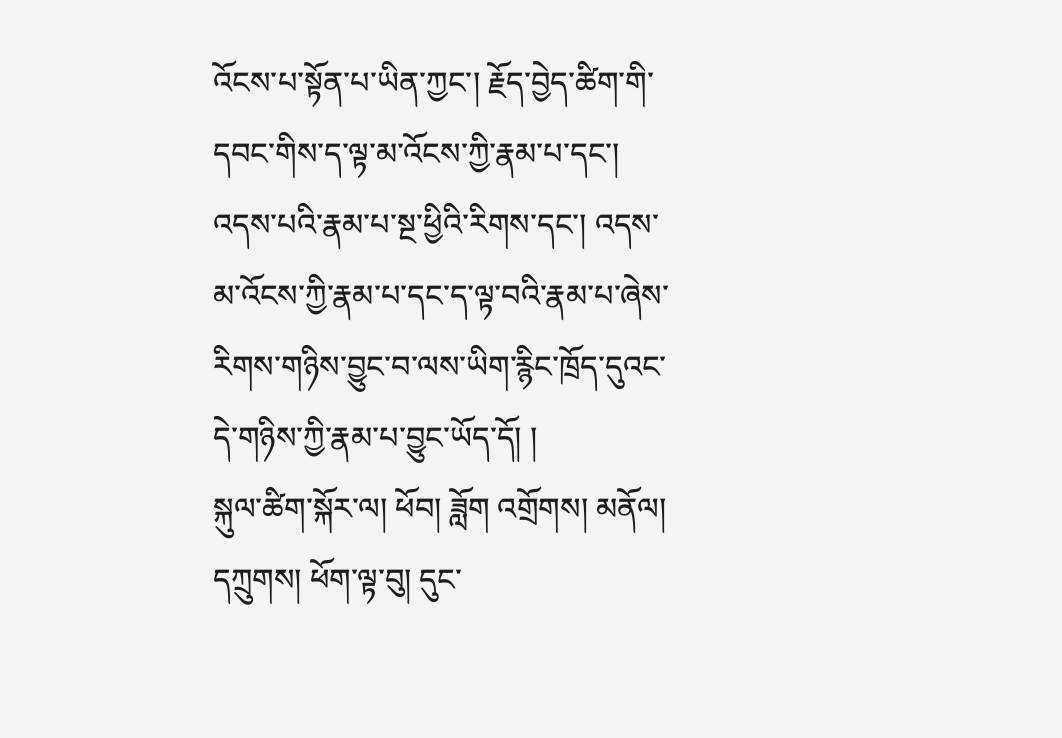འོངས་པ་སྟོན་པ་ཡིན་ཀྱང་། རྗོད་བྱེད་ཚིག་གི་དབང་གིས་ད་ལྟ་མ་འོངས་ཀྱི་རྣམ་པ་དང་། འདས་པའི་རྣམ་པ་སྔ་ཕྱིའི་རིགས་དང་། འདས་མ་འོངས་ཀྱི་རྣམ་པ་དང་ད་ལྟ་བའི་རྣམ་པ་ཞེས་རིགས་གཉིས་བྱུང་བ་ལས་ཡིག་རྙིང་ཁྲོད་དུའང་དེ་གཉིས་ཀྱི་རྣམ་པ་བྱུང་ཡོད་དོ། །
སྐུལ་ཚིག་སྐོར་ལ། ཕོབ། ཟློག འགྲོགས། མནོལ། དཀྲུགས། ཕོག་ལྟ་བུ། དུང་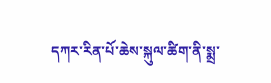དཀར་རིན་པོ་ཆེས་སྐུལ་ཚིག་ནི་སྨྲ་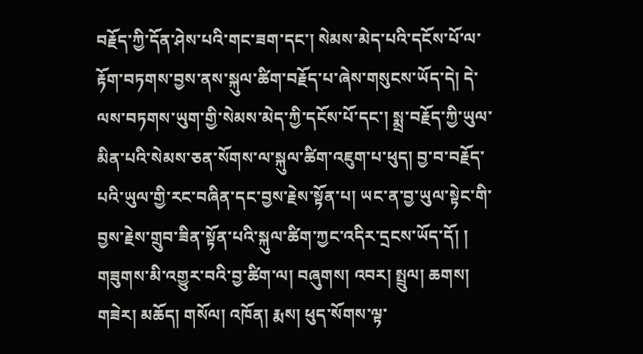བརྗོད་ཀྱི་དོན་ཤེས་པའི་གང་ཟག་དང་། སེམས་མེད་པའི་དངོས་པོ་ལ་རྟོག་བཏགས་བྱས་ནས་སྐུལ་ཚིག་བརྗོད་པ་ཞེས་གསུངས་ཡོད་དེ། དེ་ལས་བཏགས་ཡུག་གྱི་སེམས་མེད་ཀྱི་དངོས་པོ་དང་། སྨྲ་བརྗོད་ཀྱི་ཡུལ་མིན་པའི་སེམས་ཅན་སོགས་ལ་སྐུལ་ཚིག་འཇུག་པ་ཕུད། བྱ་བ་བརྗོད་པའི་ཡུལ་གྱི་རང་བཞིན་དང་བྱས་རྗེས་སྟོན་པ། ཡང་ན་བྱ་ཡུལ་སྟེང་གི་བྱས་རྗེས་གྲུབ་ཟིན་སྟོན་པའི་སྐུལ་ཚིག་ཀྱང་འདིར་དྲངས་ཡོད་དོ། །
གཟུགས་མི་འགྱུར་བའི་བྱ་ཚིག་ལ། བཞུགས། འབར། སྤྲུལ། ཆགས། གཟེར། མཆོད། གསོལ། འཁོན། རྨས། ཕུད་སོགས་ལྟ་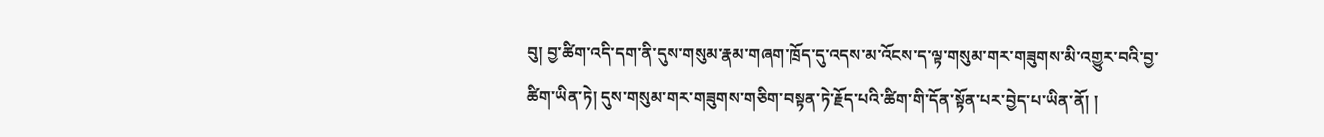བུ། བྱ་ཚིག་འདི་དག་ནི་དུས་གསུམ་རྣམ་གཞག་ཁྲོད་དུ་འདས་མ་འོངས་ད་ལྟ་གསུམ་གར་གཟུགས་མི་འགྱུར་བའི་བྱ་ཚིག་ཡིན་ཏེ། དུས་གསུམ་གར་གཟུགས་གཅིག་བསྟན་ཏེ་རྗོད་པའི་ཚིག་གི་དོན་སྟོན་པར་བྱེད་པ་ཡིན་ནོ། །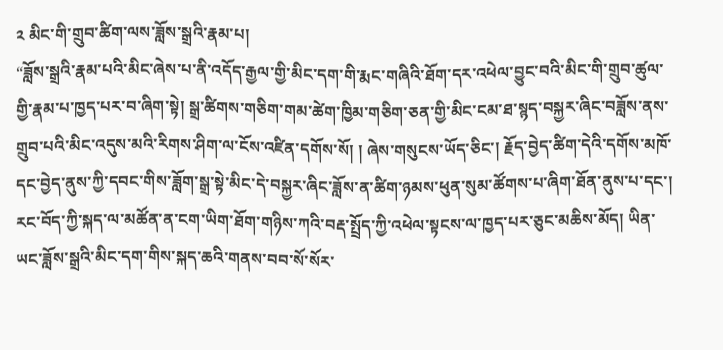༢ མིང་གི་གྲུབ་ཚིག་ལས་ཟློས་སྒྲའི་རྣམ་པ།
“ཟློས་སྒྲའི་རྣམ་པའི་མིང་ཞེས་པ་ནི་འདོད་རྒྱལ་གྱི་མིང་དག་གི་རྨང་གཞིའི་ཐོག་དར་འཕེལ་བྱུང་བའི་མིང་གི་གྲུབ་ཚུལ་གྱི་རྣམ་པ་ཁྱད་པར་བ་ཞིག་སྟེ། སྒྲ་ཚིགས་གཅིག་གམ་ཚེག་ཁྱིམ་གཅིག་ཅན་གྱི་མིང་ངམ་ཐ་སྙད་བསྐྱར་ཞིང་བཟློས་ནས་གྲུབ་པའི་མིང་འདུས་མའི་རིགས་ཤིག་ལ་ངོས་འཛིན་དགོས་སོ། ། ཞེས་གསུངས་ཡོད་ཅིང་། རྗོད་བྱེད་ཚིག་དེའི་དགོས་མཁོ་དང་བྱེད་ནུས་ཀྱི་དབང་གིས་ཟློག་སྒྲ་སྟེ་མིང་དེ་བསྐྱར་ཞིང་ཟློས་ན་ཚིག་ཉམས་ཕུན་སུམ་ཚོགས་པ་ཞིག་ཐོན་ནུས་པ་དང་། རང་བོད་ཀྱི་སྐད་ལ་མཚོན་ན་ངག་ཡིག་ཐོག་གཉིས་ཀའི་བརྡ་སྤྲོད་ཀྱི་འཕེལ་སྟངས་ལ་ཁྱད་པར་ཅུང་མཆིས་མོད། ཡིན་ཡང་ཟློས་སྒྲའི་མིང་དག་གིས་སྐད་ཆའི་གནས་བབ་སོ་སོར་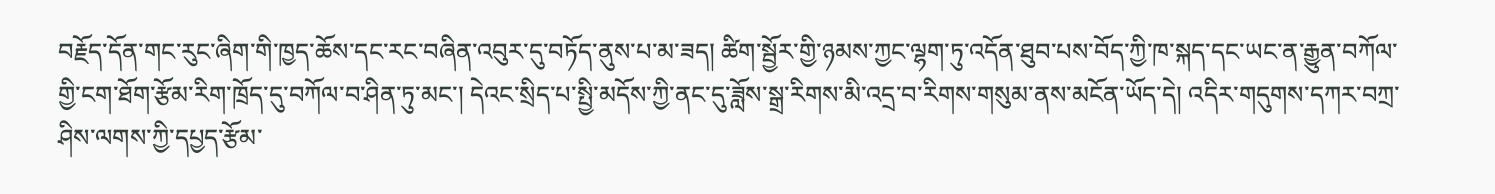བརྗོད་དོན་གང་རུང་ཞིག་གི་ཁྱད་ཆོས་དང་རང་བཞིན་འབུར་དུ་བཏོད་ནུས་པ་མ་ཟད། ཚིག་སྦྱོར་གྱི་ཉམས་ཀྱང་ལྷག་ཏུ་འདོན་ཐུབ་པས་བོད་ཀྱི་ཁ་སྐད་དང་ཡང་ན་རྒྱུན་བཀོལ་གྱི་ངག་ཐོག་རྩོམ་རིག་ཁྲོད་དུ་བཀོལ་བ་ཤིན་ཏུ་མང་། དེའང་སྲིད་པ་སྤྱི་མདོས་ཀྱི་ནང་དུ་ཟློས་སྒྲ་རིགས་མི་འདྲ་བ་རིགས་གསུམ་ནས་མངོན་ཡོད་དེ། འདིར་གདུགས་དཀར་བཀྲ་ཤིས་ལགས་ཀྱི་དཔྱད་རྩོམ་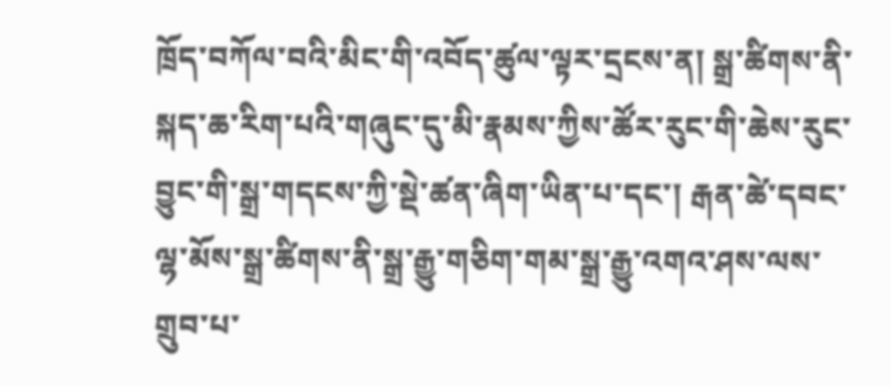ཁྲོད་བཀོལ་བའི་མིང་གི་འབོད་ཚུལ་ལྟར་དྲངས་ན། སྒྲ་ཚིགས་ནི་སྐད་ཆ་རིག་པའི་གཞུང་དུ་མི་རྣམས་ཀྱིས་ཚོར་རུང་གི་ཆེས་རུང་བྱུང་གི་སྒྲ་གདངས་ཀྱི་སྡེ་ཚན་ཞིག་ཡིན་པ་དང་། རྒན་ཚེ་དབང་ལྷ་མོས་སྒྲ་ཚིགས་ནི་སྒྲ་རྒྱུ་གཅིག་གམ་སྒྲ་རྒྱུ་འགའ་ཤས་ལས་གྲུབ་པ་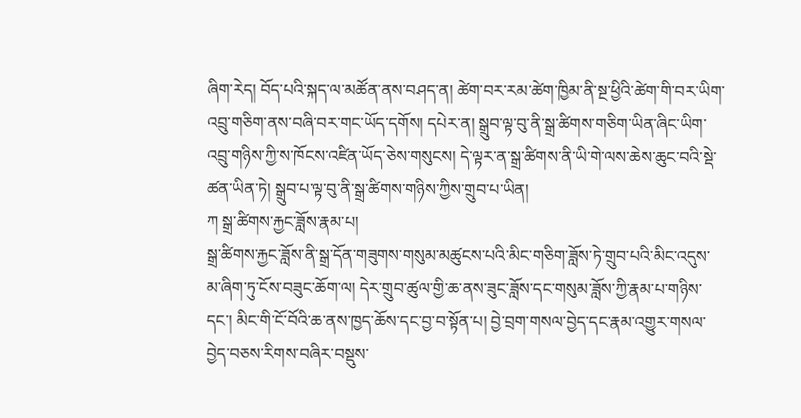ཞིག་རེད། བོད་པའི་སྐད་ལ་མཚོན་ནས་བཤད་ན། ཚེག་བར་རམ་ཚེག་ཁྱིམ་ནི་སྔ་ཕྱིའི་ཚེག་གི་བར་ཡིག་འབྲུ་གཅིག་ནས་བཞི་བར་གང་ཡོད་དགོས། དཔེར་ན། སྒྲུབ་ལྟ་བུ་ནི་སྒྲ་ཚིགས་གཅིག་ཡིན་ཞིང་ཡིག་འབྲུ་གཉིས་ཀྱི་ས་ཁོངས་འཛིན་ཡོད་ཅེས་གསུངས། དེ་ལྟར་ན་སྒྲ་ཚིགས་ནི་ཡི་གེ་ལས་ཆེས་ཆུང་བའི་སྡེ་ཚན་ཡིན་ཏེ། སྒྲུབ་པ་ལྟ་བུ་ནི་སྒྲ་ཚིགས་གཉིས་ཀྱིས་གྲུབ་པ་ཡིན།
ཀ སྒྲ་ཚིགས་རྐྱང་ཟློས་རྣམ་པ།
སྒྲ་ཚིགས་རྐྱང་ཟློས་ནི་སྒྲ་དོན་གཟུགས་གསུམ་མཚུངས་པའི་མིང་གཅིག་ཟློས་ཏེ་གྲུབ་པའི་མིང་འདུས་མ་ཞིག་ཏུ་ངོས་བཟུང་ཆོག་ལ། དེར་གྲུབ་ཚུལ་གྱི་ཆ་ནས་ཟུང་ཟློས་དང་གསུམ་ཟློས་ཀྱི་རྣམ་པ་གཉིས་དང་། མིང་གི་ངོ་བོའི་ཆ་ནས་ཁྱད་ཆོས་དང་བྱ་བ་སྟོན་པ། བྱེ་བྲག་གསལ་བྱེད་དང་རྣམ་འགྱུར་གསལ་བྱེད་བཅས་རིགས་བཞིར་བསྡུས་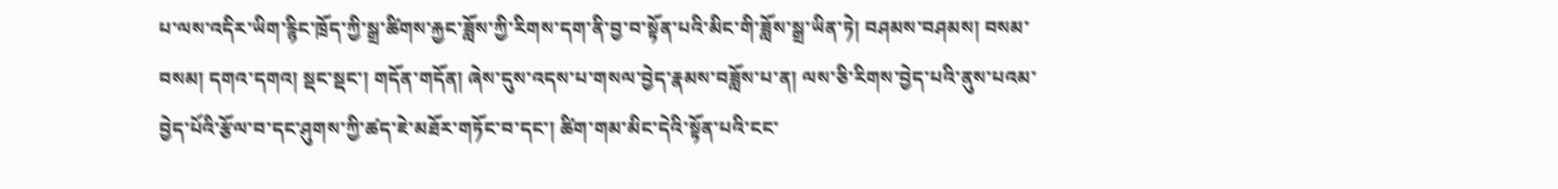པ་ལས་འདིར་ཡིག་རྙིང་ཁྲོད་ཀྱི་སྒྲ་ཚིགས་རྐྱང་ཟློས་ཀྱི་རིགས་དག་ནི་བྱ་བ་སྟོན་པའི་མིང་གི་ཟློས་སྒྲ་ཡིན་ཏེ། བཤམས་བཤམས། བསམ་བསམ། དགའ་དགའ། སྡང་སྡང་། གདོན་གདོན། ཞེས་དུས་འདས་པ་གསལ་བྱེད་རྣམས་བཟློས་པ་ན། ལས་ཅི་རིགས་བྱེད་པའི་ནུས་པའམ་བྱེད་པོའི་རྩོལ་བ་དང་ཤུགས་ཀྱི་ཚད་ཇེ་མཐོར་གཏོང་བ་དང་། ཚིག་གམ་མིང་དེའི་སྟོན་པའི་ངང་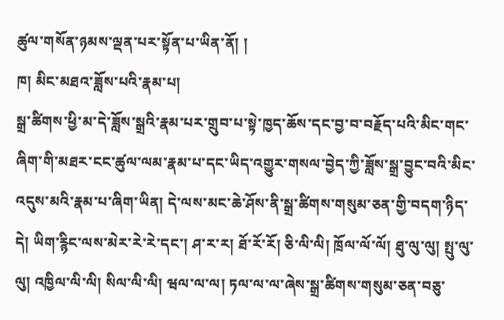ཚུལ་གསོན་ཉམས་ལྡན་པར་སྟོན་པ་ཡིན་ནོ། །
ཁ། མིང་མཐའ་ཟློས་པའི་རྣམ་པ།
སྒྲ་ཚིགས་ཕྱི་མ་དེ་ཟློས་སྒྲའི་རྣམ་པར་གྲུབ་པ་སྟེ་ཁྱད་ཆོས་དང་བྱ་བ་བརྗོད་པའི་མིང་གང་ཞིག་གི་མཐར་ངང་ཚུལ་ལམ་རྣམ་པ་དང་ཡིད་འགྱུར་གསལ་བྱེད་ཀྱི་ཟློས་སྒྲ་བྱུང་བའི་མིང་འདུས་མའི་རྣམ་པ་ཞིག་ཡིན། དེ་ལས་མང་ཆེ་ཤོས་ནི་སྒྲ་ཚིགས་གསུམ་ཅན་གྱི་བདག་ཉིད་དེ། ཡིག་རྙིང་ལས་མེར་རེ་རེ་དང་། ཤ་ར་ར། ཐོ་རོ་རོ། ཅི་ལི་ལི། ཁྲོལ་ལོ་ལོ། ཐུ་ལུ་ལུ། སྤུ་ལུ་ལུ། འཁྱིལ་ལི་ལི། སིལ་ལི་ལི། ཝལ་ལ་ལ། ཏལ་ལ་ལ་ཞེས་སྒྲ་ཚིགས་གསུམ་ཅན་བཅུ་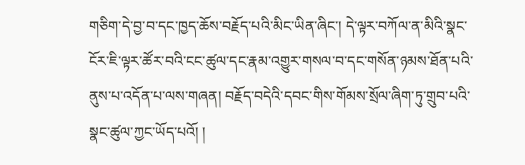གཅིག་དེ་བྱ་བ་དང་ཁྱད་ཆོས་བརྗོད་པའི་མིང་ཡིན་ཞིང་། དེ་ལྟར་བཀོལ་ན་མིའི་སྣང་ངོར་ཇི་ལྟར་ཚོར་བའི་ངང་ཚུལ་དང་རྣམ་འགྱུར་གསལ་བ་དང་གསོན་ཉམས་ཐོན་པའི་ནུས་པ་འདོན་པ་ལས་གཞན། བརྗོད་བདེའི་དབང་གིས་གོམས་སྲོལ་ཞིག་ཏུ་གྲུབ་པའི་སྣང་ཚུལ་ཀྱང་ཡོད་པའོ། །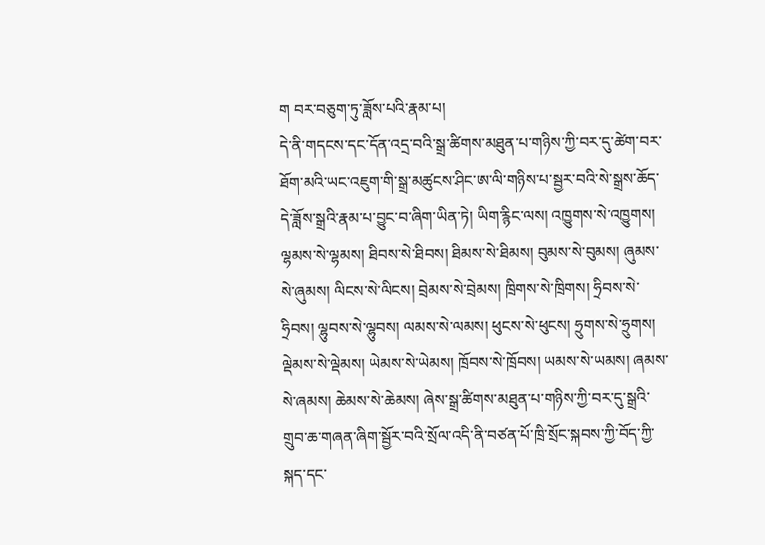ག བར་བཅུག་ཏུ་ཟློས་པའི་རྣམ་པ།
དེ་ནི་གདངས་དང་དོན་འདྲ་བའི་སྒྲ་ཚིགས་མཐུན་པ་གཉིས་ཀྱི་བར་དུ་ཚེག་བར་ཐོག་མའི་ཡང་འཇུག་གི་སྒྲ་མཚུངས་ཤིང་ཨ་ལི་གཉིས་པ་སྦྱར་བའི་སེ་སྒྲས་ཆོད་དེ་ཟློས་སྒྲའི་རྣམ་པ་བྱུང་བ་ཞིག་ཡིན་ཏེ། ཡིག་རྙིང་ལས། འཁྱུགས་སེ་འཁྱུགས། ལྷམས་སེ་ལྷམས། ཐིབས་སེ་ཐིབས། ཐིམས་སེ་ཐིམས། བུམས་སེ་བུམས། ཞུམས་སེ་ཞུམས། ལིངས་སེ་ལིངས། བྲེམས་སེ་བྲེམས། ཁྲིགས་སེ་ཁྲིགས། ཧྲིབས་སེ་ཧྲིབས། ལྷུབས་སེ་ལྷུབས། ལམས་སེ་ལམས། ཕུངས་སེ་ཕུངས། ཧྲུགས་སེ་ཧྲུགས། ལྡེམས་སེ་ལྡེམས། ཡེམས་སེ་ཡེམས། ཁྲོབས་སེ་ཁྲོབས། ཡམས་སེ་ཡམས། ཞམས་སེ་ཞམས། ཆེམས་སེ་ཆེམས། ཞེས་སྒྲ་ཚིགས་མཐུན་པ་གཉིས་ཀྱི་བར་དུ་སྒྲའི་གྲུབ་ཆ་གཞན་ཞིག་སྦྱོར་བའི་སྲོལ་འདི་ནི་བཙན་པོ་ཁྲི་སྲོང་སྐབས་ཀྱི་བོད་ཀྱི་སྐད་དང་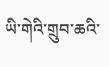ཡི་གེའི་གྲུབ་ཆའི་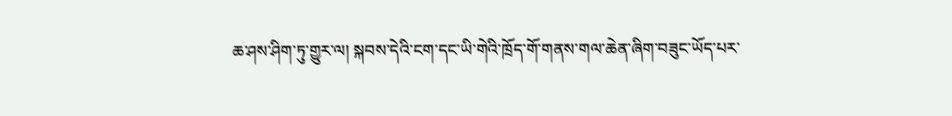ཆ་ཤས་ཤིག་ཏུ་གྱུར་ལ། སྐབས་དེའི་ངག་དང་ཡི་གེའི་ཁྲོད་གོ་གནས་གལ་ཆེན་ཞིག་བཟུང་ཡོད་པར་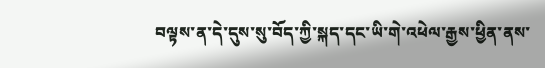བལྟས་ན་དེ་དུས་སུ་བོད་ཀྱི་སྐད་དང་ཡི་གེ་འཕེལ་རྒྱས་ཕྱིན་ནས་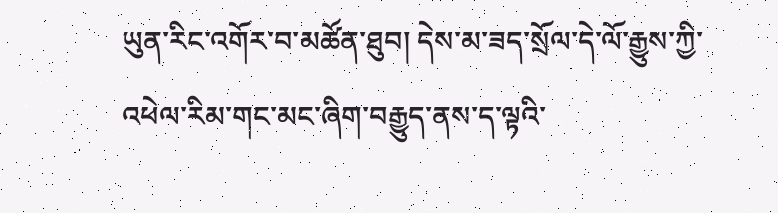ཡུན་རིང་འགོར་བ་མཚོན་ཐུབ། དེས་མ་ཟད་སྲོལ་དེ་ལོ་རྒྱུས་ཀྱི་འཕེལ་རིམ་གང་མང་ཞིག་བརྒྱུད་ནས་ད་ལྟའི་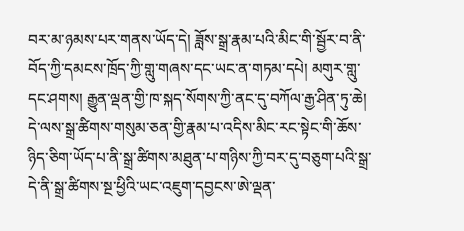བར་མ་ཉམས་པར་གནས་ཡོད་དེ། ཟློས་སྒྲ་རྣམ་པའི་མིང་གི་སྦྱོར་བ་ནི་བོད་ཀྱི་དམངས་ཁྲོད་ཀྱི་གླུ་གཞས་དང་ཡང་ན་གཏམ་དཔེ། མགུར་གླུ་དང་ཤགས། རྒྱུན་ལྡན་གྱི་ཁ་སྐད་སོགས་ཀྱི་ནང་དུ་བཀོལ་རྒྱ་ཤིན་ཏུ་ཆེ། དེ་ལས་སྒྲ་ཚིགས་གསུམ་ཅན་གྱི་རྣམ་པ་འདིས་མིང་རང་སྟེང་གི་ཆོས་ཉིད་ཅིག་ཡོད་པ་ནི་སྒྲ་ཚིགས་མཐུན་པ་གཉིས་ཀྱི་བར་དུ་བཅུག་པའི་སྒྲ་དེ་ནི་སྒྲ་ཚིགས་སྔ་ཕྱིའི་ཡང་འཇུག་དབྱངས་ཨེ་ལྡན་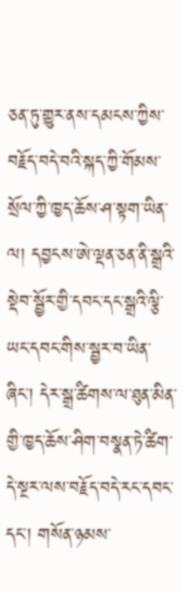ཅན་ཏུ་གྱུར་ནས་དམངས་ཀྱིས་བརྗོད་བདེ་བའི་སྐད་ཀྱི་གོམས་སྲོལ་ཀྱི་ཁྱད་ཆོས་ཤ་སྟག་ཡིན་ལ། དབྱངས་ཨེ་ལྡན་ཅན་ནི་སྒྲའི་སྡེབ་སྦྱོར་གྱི་དབང་དང་སྒྲའི་ལྕི་ཡང་དབང་གིས་སྦྱར་བ་ཡིན་ཞིང་། དེར་སྒྲ་ཚིགས་ལ་ཐུན་མིན་གྱི་ཁྱད་ཆོས་ཤིག་བསྣན་ཏེ་ཚིག་དེ་སྔར་ལས་བརྗོད་བདེ་རང་དབང་དང་། གསོན་ཉམས་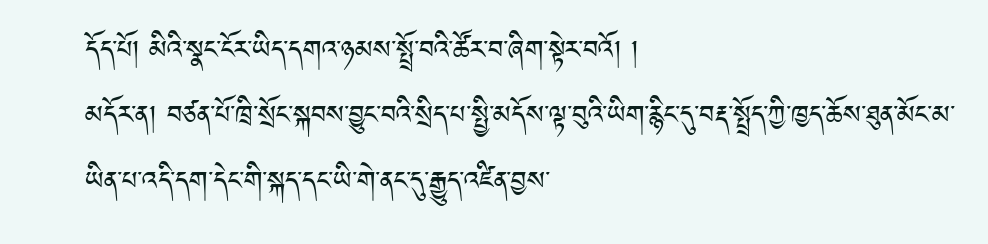དོད་པོ། མིའི་སྣང་ངོར་ཡིད་དགའ་ཉམས་སྤྲོ་བའི་ཚོར་བ་ཞིག་སྟེར་བའོ། །
མདོར་ན། བཙན་པོ་ཁྲི་སྲོང་སྐབས་བྱུང་བའི་སྲིད་པ་སྤྱི་མདོས་ལྟ་བུའི་ཡིག་རྙིང་དུ་བརྡ་སྤྲོད་ཀྱི་ཁྱད་ཆོས་ཐུན་མོང་མ་ཡིན་པ་འདི་དག་དེང་གི་སྐད་དང་ཡི་གེ་ནང་དུ་རྒྱུད་འཛིན་བྱས་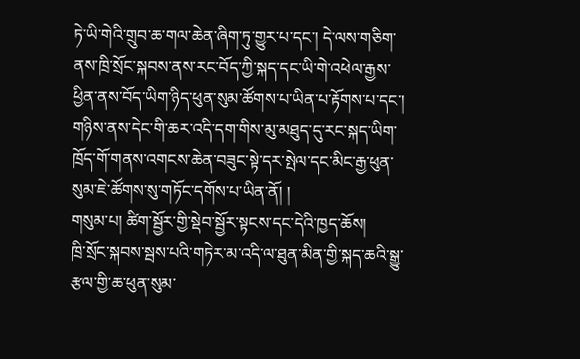ཏེ་ཡི་གེའི་གྲུབ་ཆ་གལ་ཆེན་ཞིག་ཏུ་གྱུར་པ་དང་། དེ་ལས་གཅིག་ནས་ཁྲི་སྲོང་སྐབས་ནས་རང་བོད་ཀྱི་སྐད་དང་ཡི་གེ་འཕེལ་རྒྱས་ཕྱིན་ནས་བོད་ཡིག་ཉིད་ཕུན་སུམ་ཚོགས་པ་ཡིན་པ་རྟོགས་པ་དང་། གཉིས་ནས་དེང་གི་ཆར་འདི་དག་གིས་མུ་མཐུད་དུ་རང་སྐད་ཡིག་ཁྲོད་གོ་གནས་འགངས་ཆེན་བཟུང་སྟེ་དར་སྤེལ་དང་མིང་རྒྱ་ཕུན་སུམ་ཇེ་ཚོགས་སུ་གཏོང་དགོས་པ་ཡིན་ནོ། །
གསུམ་པ། ཚིག་སྦྱོར་གྱི་སྡེབ་སྦྱོར་སྟངས་དང་དེའི་ཁྱད་ཆོས།
ཁྲི་སྲོང་སྐབས་སྦས་པའི་གཏེར་མ་འདི་ལ་ཐུན་མིན་གྱི་སྐད་ཆའི་སྒྱུ་རྩལ་གྱི་ཆ་ཕུན་སུམ་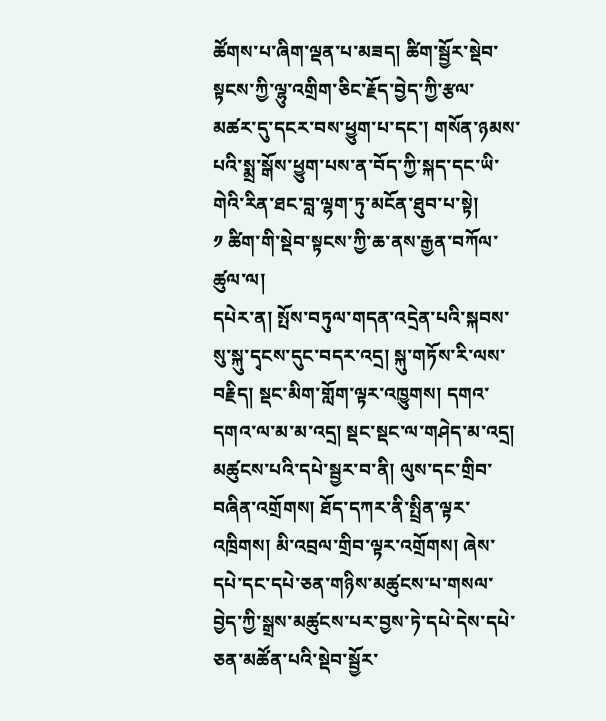ཚོགས་པ་ཞིག་ལྡན་པ་མཟད། ཚིག་སྦྱོར་སྡེབ་སྟངས་ཀྱི་ལྷུ་འགྲིག་ཅིང་རྗོད་བྱེད་ཀྱི་རྩལ་མཚར་དུ་དངར་བས་ཕྱུག་པ་དང་། གསོན་ཉམས་པའི་སྨྲ་སྒོས་ཕྱུག་པས་ན་བོད་ཀྱི་སྐད་དང་ཡི་གེའི་རིན་ཐང་བླ་ལྷག་ཏུ་མངོན་ཐུབ་པ་སྟེ།
༡ ཚིག་གི་སྡེབ་སྟངས་ཀྱི་ཆ་ནས་རྒྱན་བཀོལ་ཚུལ་ལ།
དཔེར་ན། སྤོས་བཏུལ་གདན་འདྲེན་པའི་སྐབས་སུ་སྐུ་དྭངས་དུང་བདར་འདྲ། སྐུ་གཏོས་རི་ལས་བརྗིད། སྡང་མིག་གློག་ལྟར་འཁྱུགས། དགའ་དགའ་ལ་མ་མ་འདྲ། སྡང་སྡང་ལ་གཤེད་མ་འདྲ། མཚུངས་པའི་དཔེ་སྦྱར་བ་ནི། ལུས་དང་གྲིབ་བཞིན་འགྲོགས། ཐོད་དཀར་ནི་སྤྲིན་ལྟར་འཁྲིགས། མི་འབྲལ་གྲིབ་ལྟར་འགྲོགས། ཞེས་དཔེ་དང་དཔེ་ཅན་གཉིས་མཚུངས་པ་གསལ་བྱེད་ཀྱི་སྒྲས་མཚུངས་པར་བྱས་ཏེ་དཔེ་དེས་དཔེ་ཅན་མཚོན་པའི་སྡེབ་སྦྱོར་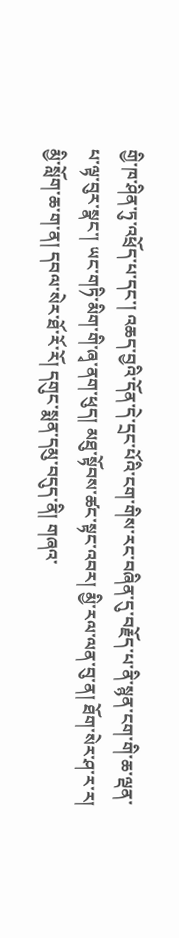གྱི་ཁ་ཤིན་ཏུ་འཕྲོད་པ་དང་། འཆད་བྱའི་དོན་དེ་དྲང་པོའི་ངག་གིས་རང་བཞིན་དུ་བརྗོད་པ་ནི་སྙན་ངག་གི་ཆ་ལྡན་པ་ལྟ་བུར་སྣང་། ཡང་གཏི་མིག་གི་ཞྭ་ནག་ཕུད། མཐུ་སྟོབས་ཚང་སྟང་འབར། མྱི་རལ་ལན་བུ་ན། ཐོག་སེར་ཤ་ར་ར། མྱི་སློག་ཆ་ག་ན། དབལ་སེར་ཐོ་རོ་རོ། དགུང་སྨན་དམུ་བདུད་ནི། གཞའ་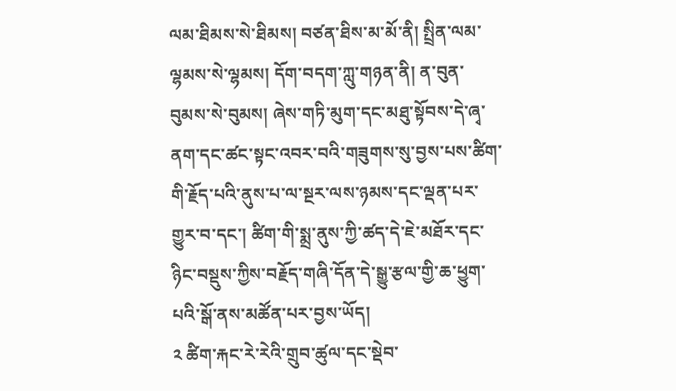ལམ་ཐིམས་སེ་ཐིམས། བཙན་ཐིས་མ་མོ་ནི། སྤྲིན་ལམ་ལྷམས་སེ་ལྷམས། དོག་བདག་ཀླུ་གཉན་ནི། ན་བུན་བུམས་སེ་བུམས། ཞེས་གཏི་མུག་དང་མཐུ་སྟོབས་དེ་ཞྭ་ནག་དང་ཚང་སྟང་འབར་བའི་གཟུགས་སུ་བྱས་པས་ཚིག་གི་རྗོད་པའི་ནུས་པ་ལ་སྔར་ལས་ཉམས་དང་ལྡན་པར་གྱུར་བ་དང་། ཚིག་གི་སྨྲ་ནུས་ཀྱི་ཚད་དེ་ཇེ་མཐོར་དང་ཉིང་བསྡུས་ཀྱིས་བརྗོད་གཞི་དོན་དེ་སྒྱུ་རྩལ་གྱི་ཆ་ཕྱུག་པའི་སྒོ་ནས་མཚོན་པར་བྱས་ཡོད།
༢ ཚིག་རྐང་རེ་རེའི་གྲུབ་ཚུལ་དང་སྡེབ་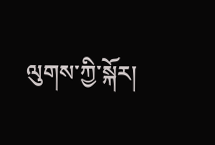ལུགས་ཀྱི་སྐོར།